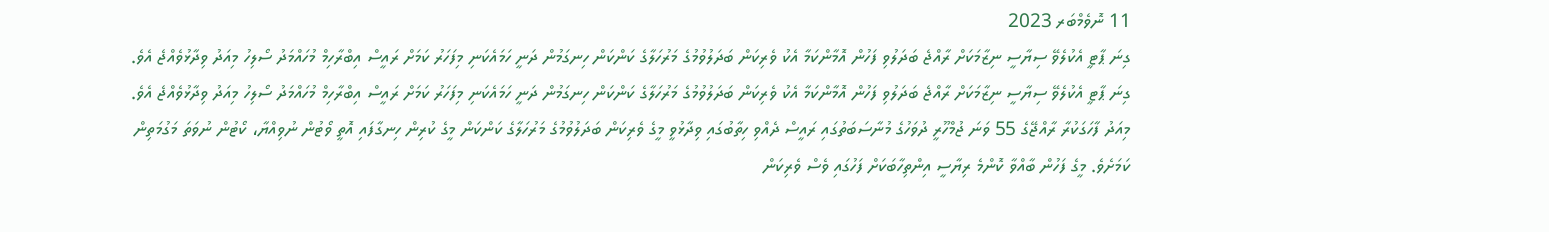11 ނޮވެމްބަރ 2023
ގިނަ ޕާޓީ އެކުލެވޭ ސިޔާސީ ނިޒާމަކަށް ރާއްޖެ ބަދަލުވި ފަހުން އޮމާންކަމާ އެކު ވެރިކަން ބަދަލުވުމުގެ މަރުހަލާގެ ކަންކަން ހިނގަމުން ދަނީ ހަމައެކަނި މިފަހަރު ކަމަށް ރައީސް އިބްރާހިމް މުހައްމަދު ސޯލިހު މިއަދު ވިދާޅުވެއްޖެ އެވެ.
ގިނަ ޕާޓީ އެކުލެވޭ ސިޔާސީ ނިޒާމަކަށް ރާއްޖެ ބަދަލުވި ފަހުން އޮމާންކަމާ އެކު ވެރިކަން ބަދަލުވުމުގެ މަރުހަލާގެ ކަންކަން ހިނގަމުން ދަނީ ހަމައެކަނި މިފަހަރު ކަމަށް ރައީސް އިބްރާހިމް މުހައްމަދު ސޯލިހު މިއަދު ވިދާޅުވެއްޖެ އެވެ.
މިއަދު ފާހަގަކުރާ ރާއްޖޭގެ 55 ވަނަ ޖުމްހޫރީ ދުވަހުގެ މުނާސަބަތުގައި ރައީސް ދެއްވި ހިތާބުގައި ވިދާޅުވީ މީގެ ވެރިކަން ބަދަލުވުމުގެ މަރުހަލާގެ ކަންކަން މީގެ ކުރިން ހިނގާފައި އޮތީ ވޯޓުން ނުވިއްޔާ، ކޯޓުން ނުވަތަ މަގުމަތިން ކަމަށެވެ. މީގެ ފަހުން ބާއްވާ ކޮންމެ ރިޔާސީ އިންތިހާބަކަށް ފަހުގައި ވެސް ވެރިކަން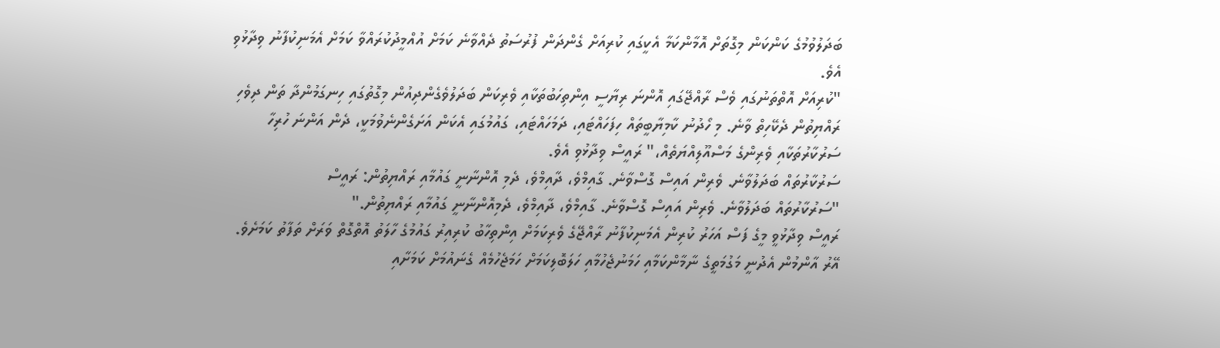ބަދަލުވުމުގެ ކަންކަން މިގޮތަށް އޮމާންކަމާ އެކީގައި ކުރިއަށް ގެންދަން ފުރުސަތު ދެއްވާނެ ކަމަށް އުއްމީދުކުރައްވާ ކަމަށް އެމަނިކުފާނު ވިދާޅުވި އެވެ.
"ކުރިއަށް އޮތްތަނުގައި ވެސް ރާއްޖޭގައި އޮންނަ ރިޔާސީ އިންތިހަބުތަކާއި ވެރިކަން ބަދަލުވެގެންދިއުން މިގޮތުގައި ހިނގަމުންދާ ތަން ދިވެހި ރައްޔިތުން ދެކޭހިތް ވާނެ. މި ހޯދުނު ކާމިޔާބީތައް ހިފަހައްޓައި، ދަމަހައްޓައި، ގައުމުގައި އެކަން އަށަގެންނެވުމަކީ، ދެން އަންނަ ހުރިހާ ސަރުކާރުތަކާއި ވެރިންގެ މަސްއޫލިއްޔަތެއް،" ރައީސް ވިދާޅުވި އެވެ.
ސަރުކާރުތައް ބަދަލުވާނެ. ވެރިން އައިސް ގޮސްވާނެ. ގާއިމްވެ، ދާއިމްވެ، ދެމި އޮންނާނީ ގައުމާއި ރައްޔިތުން: ރައީސް
"ސަރުކާރުތައް ބަދަލުވާނެ. ވެރިން އައިސް ގޮސްވާނެ. ގާއިމްވެ، ދާއިމްވެ، ދެމިއޮންނާނީ ގައުމާއި ރައްޔިތުން."
ރައީސް ވިދާޅުވީ މީގެ ފަސް އަހަރު ކުރިން އެމަނިކުފާނު ރާއްޖޭގެ ވެރިކަމަށް އިންތިހާބު ކުރިއިރު ގައުމުގެ ހާލަތު އޮތްގޮތް ވަރަށް ތަފާތު ކަމަށެވެ. އޭރު އާންމުން އެދުނީ މަގުމަތީގެ ނާމާންކަމާއި ހަމަނުޖެހުމާއި ހަލަބޮލިކަމަށް ހަމަޖެހުމެއް ގެނައުމަށް ކަމަށާއި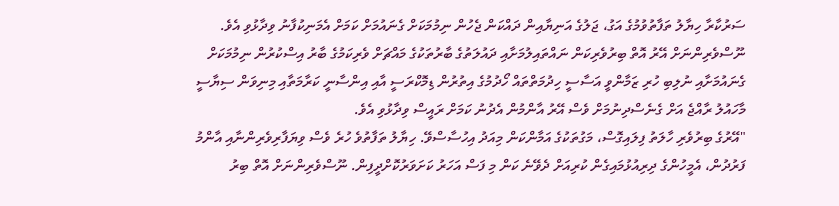ސަރުކާރާ ހިޔާލު ތަފާތުވުމުގެ އަގު، ޖަލުގެ އަނިޔާއިން ދައްކަން ޖެހުން ނިމުމަކަށް ގެނައުމަށް ކަމަށް އެމަނިކުފާނު ވިދާޅުވި އެވެ.
ނޫސްވެރިންނަށް އޭރު އޮތް ބިރުވެރިކަން ނައްތައިލުމަށާއި ދައުލަތުގެ ބާރުތަކުގެ މައްޗަށް ވެރިކަމުގެ ބާރު އިސްކުރުން ނިމުމަކަށް ގެނައުމަށާއި ނުލިބި ހުރި ޒަމާންވީ އަސާސީ ހިދުމަތްތައް ހޯދުމުގެ އިތުރުން ޑިމޮކްރަސީ އާއި އިންސާނީ ކަރާމަތާއި މިނިވަން ސިޔާސީ މާހައުލު ރާއްޖެ އަށް ގެނެސްދިނުމަށް ވެސް އޭރު އާންމުން އެދުނު ކަމަށް ރައީސް ވިދާޅުވި އެވެ.
"އޭރުގެ ބިރުވެރި ހާލަތު ފިލައިގޮސް، މަގުތަކުގެ އަމާންކަން މިއަދު އިހުސާސްވޭ. ހިޔާލު ތަފާތުވެ ހުރެ ވެސް ވިޔަފާރިވެރިންނާއި އާންމު ފަރުދުން، އެމީހުންގެ ދިރިއުޅުމައިގެން ކުރިއަށް ދެވޭނެ ކަން މި ފަސް އަހަރު ކަށަވަރުކޮށްދީފިން. ނޫސްވެރިންނަށް އޮތް ބިރު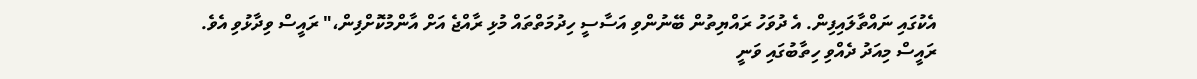އެކުގައި ނައްތާލައިފިން. އެ ދުވަހު ރައްޔިތުން ބޭނުންވި އަސާސީ ހިދުމަތްތައް މުޅި ރާއްޖެ އަށް އާންމުކޮށްފިން،" ރައީސް ވިދާޅުވި އެވެ.
ރައީސް މިއަދު ދެއްވި ހިތާބުގައި ވަނީ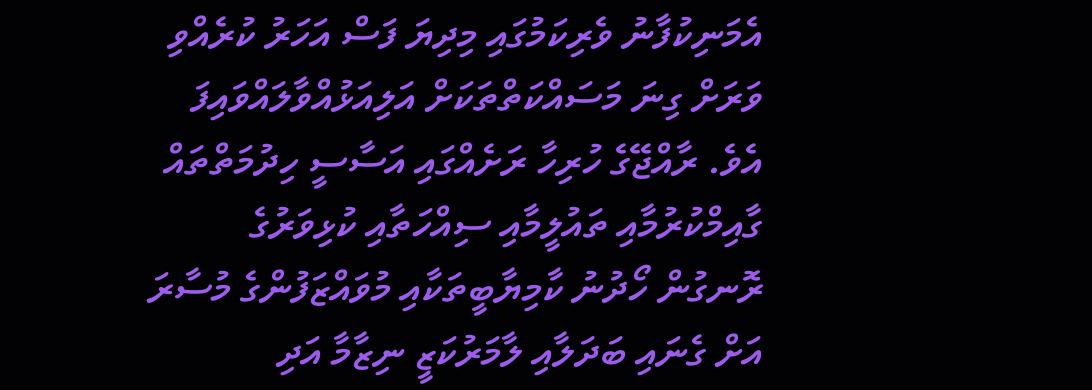އެމަނިކުފާނު ވެރިކަމުގައި މިދިޔަ ފަސް އަހަރު ކުރެއްވި ވަރަށް ގިނަ މަސައްކަތްތަކަށް އަލިއަޅުއްވާލައްވައިފަ އެވެ. ރާއްޖޭގެ ހުރިހާ ރަށެއްގައި އަސާސީ ހިދުމަތްތައް ގާއިމްކުރުމާއި ތައުލީމާއި ސިއްހަތާއި ކުޅިވަރުގެ ރޮނގުން ހޯދުނު ކާމިޔާބީތަކާއި މުވައްޒަފުންގެ މުސާރަ އަށް ގެނައި ބަދަލާއި ލާމަރުކަޒީ ނިޒާމާ އަދި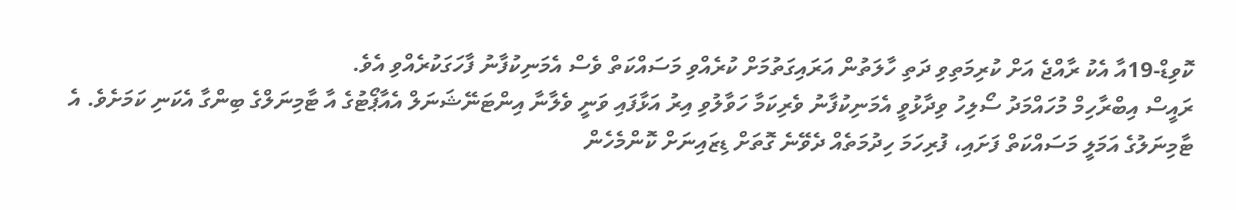ކޮވިޑް-19އާ އެކު ރާއްޖެ އަށް ކުރިމަތިވި ދަތި ހާލަތުން އަރައިގަތުމަށް ކުރެއްވި މަސައްކަތް ވެސް އެމަނިކުފާނު ފާހަގަކުރެއްވި އެވެ.
ރައީސް އިބްރާހިމް މުހައްމަދު ސޯލިހު ވިދާޅުވީ އެމަނިކުފާނު ވެރިކަމާ ހަވާލުވި އިރު އަޅާފައި ވަނީ ވެލާނާ އިންޓަނޭޝަނަލް އެއާޕޯޓުގެ އާ ޓާމިނަލްގެ ބިންގާ އެކަނި ކަމަށެވެ. އެ ޓާމިނަލުގެ އަމަލީ މަސައްކަތް ފަށައި، ފުރިހަމަ ހިދުމަތެއް ދެވޭނެ ގޮތަށް ޑިޒައިނަށް ކޮންމެހެން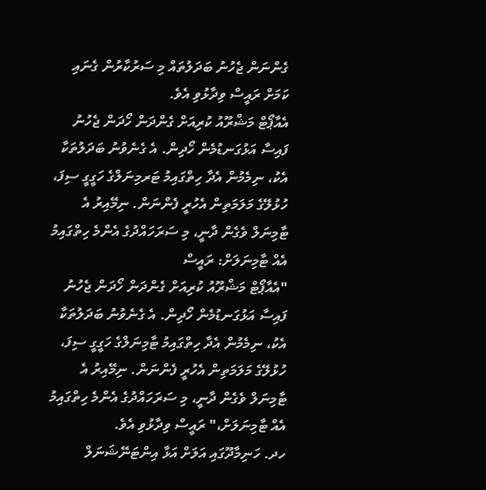ގެންނަން ޖެހުނު ބަދަލުތައް މި ސަރުކާރުން ގެނައި ކަމަށް ރައީސް ވިދާޅުވި އެވެ.
އެއާޕޯޓް މަޝްރޫއު ކުރިއަށް ގެންދަން ހޯދަން ޖެހުނު ފައިސާ އަޅުގަނޑުމެން ހޯދިން. އެ ގެނެވުނު ބަދަލުތަކާ އެކު، ނިމެމުން އެދާ ހިތްގައިމު ޓަރމިނަލްގެ ހަގީގީ ސިފަ، ހުޅުލޭގެ މަލަމަތިން އެހުރީ ފެންނަން. ނިމޭއިރު އެ ޓާމިނަލް ވެގެން ދާނީ، މި ސަރަހައްދުގެ އެންމެ ހިތްގައިމު އެއް ޓާމިނަލަށް: ރައީސް
"އެއާޕޯޓް މަޝްރޫއު ކުރިއަށް ގެންދަން ހޯދަން ޖެހުނު ފައިސާ އަޅުގަނޑުމެން ހޯދިން. އެ ގެނެވުނު ބަދަލުތަކާ އެކު، ނިމެމުން އެދާ ހިތްގައިމު ޓާމިނަލްގެ ހަގީގީ ސިފަ، ހުޅުލޭގެ މަލަމަތިން އެހުރީ ފެންނަން. ނިމޭއިރު އެ ޓާމިނަލް ވެގެން ދާނީ، މި ސަރަހައްދުގެ އެންމެ ހިތްގައިމު އެއް ޓާމިނަލަށް،" ރައީސް ވިދާޅުވި އެވެ.
ހދ. ހަނިމާދޫގައި އަލަށް އަޅާ އިންޓަނޭޝަނަލް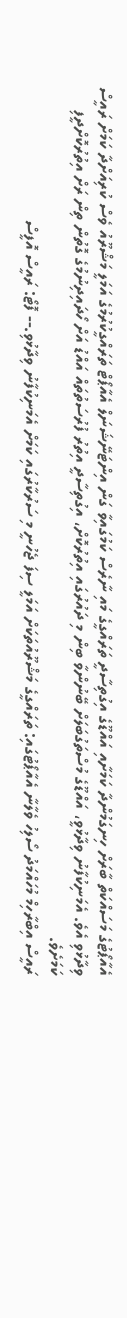އެއާޕޯޓުގެ މަސައްކަތް ބާރަށް ހިނގަމުންދާ ކަމަށާއި އައްޑޫގެ އިގުތިސާދީ ތަރައްގީގެ މައި ނާރެސް ކަމުގައިވާ ގަން އިންޓަނޭޝަނަލް އެއާޕޯޓް ތަރައްގީކުރުމުގެ އަމަލީ މަޝްރޫއު ވެސް ކުރިއަށްދާ ކަމަށް ރައީސް ވިދާޅުވި އެވެ. އެމަނިކުފާނު ވިދާޅުވީ، އައްޑޫގެ މުސްތަގުބަލަށް ބޭނުންވާ ބިން މި ދައުރުގައި އިތުރުކޮށް، އިގުތިސާދީ އިތުރު ފުރުސަތުތައް އައްޑު އަށް ހޯދައިދިނުމުގެ ގޮތުން ތިން ރަށް އިތުރުކޮށްދީފި ކަމަށެވެ.
ރައީސް އިބްރާހިމް މުހައްމަދު ސޯލިހު ވެލާނާ އެއާޕޯޓުގައި: ތަރައްގީގެ މަޝްރޫއުތަކަށް އަމަލީ ސިފަ ޖެހުނީ މި ސަރުކާރުގައި ކަމަށް އެމަނިކުފާނު ވިދާޅުވި.-- ފޮޓޯ: ރައީސް އޮފީސް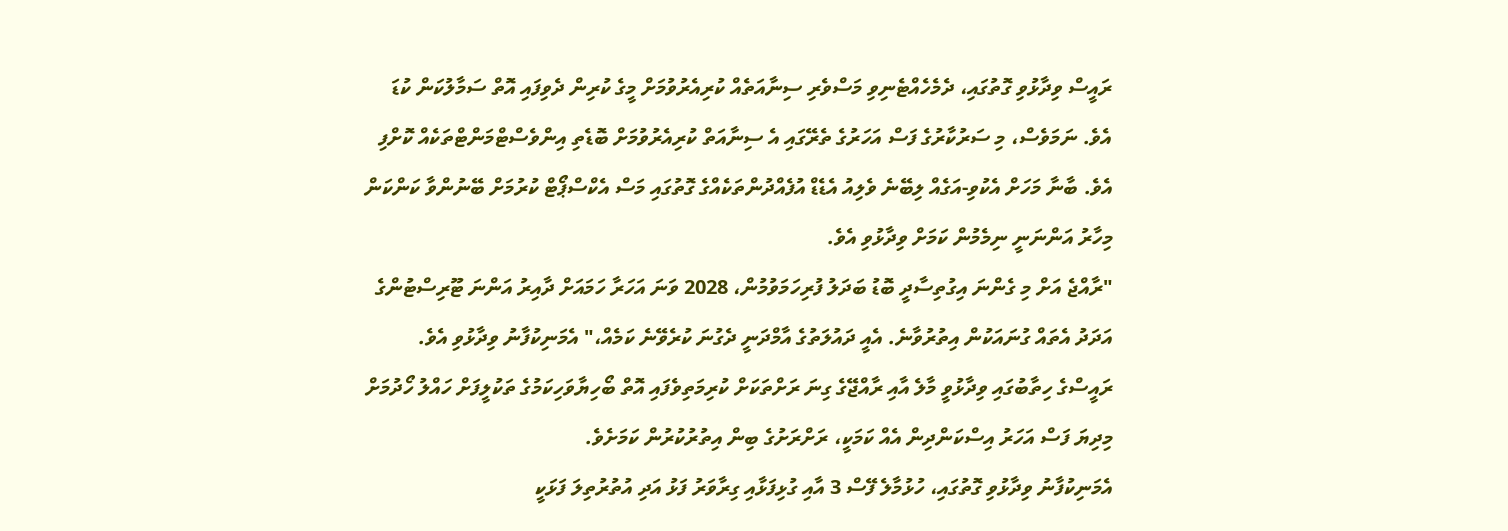ރައީސް ވިދާޅުވި ގޮތުގައި، ދެމެހެއްޓެނިވި މަސްވެރި ސިނާއަތެއް ކުރިއެރުވުމަށް މީގެ ކުރިން ދެވިފައި އޮތް ސަމާލުކަން ކުޑަ އެވެ. ނަމަވެސް، މި ސަރުކާރުގެ ފަސް އަހަރުގެ ތެރޭގައި އެ ސިނާއަތް ކުރިއެރުވުމަށް ބޮޑެތި އިންވެސްޓްމަންޓްތަކެއް ކޮށްފި އެވެ. ބާނާ މަހަށް އެކުވި-އަގެއް ލިބޭނެ ވެލިއު އެޑެޑް އުފެއްދުންތަކެއްގެ ގޮތުގައި މަސް އެކްސްޕޯޓް ކުރުމަށް ބޭނުންވާ ކަންކަން މިހާރު އަންނަނީ ނިމެމުން ކަމަށް ވިދާޅުވި އެވެ.
"ރާއްޖެ އަށް މި ގެންނަ އިގުތިސާދީ ބޮޑު ބަދަލު ފުރިހަމަވުމުން، 2028 ވަނަ އަހަރާ ހަމައަށް ދާއިރު އަންނަ ޓޫރިސްޓުންގެ އަދަދު އެތައް ގުނައަކުން އިތުރުވާނެ. އެއީ ދައުލަތުގެ އާމްދަނީ ދެގުނަ ކުރެވޭނެ ކަމެއް،" އެމަނިކުފާނު ވިދާޅުވި އެވެ.
ރައީސްގެ ހިތާބުގައި ވިދާޅުވީ މާލެ އާއި ރާއްޖޭގެ ގިނަ ރަށްތަކަށް ކުރިމަތިވެފައި އޮތް ބޯހިޔާވަހިކަމުގެ ތަކުލީފަށް ހައްލު ހޯދުމަށް މިދިޔަ ފަސް އަހަރު އިސްކަންދިން އެއް ކަމަކީ، ރަށްރަށުގެ ބިން އިތުރުކުރުން ކަމަށެވެ.
އެމަނިކުފާނު ވިދާޅުވި ގޮތުގައި، ހުޅުމާލެ ފޭސް 3 އާއި ގުޅިފަޅާއި ގިރާވަރު ފަޅު އަދި އުތުރުތިލަ ފަޅަކީ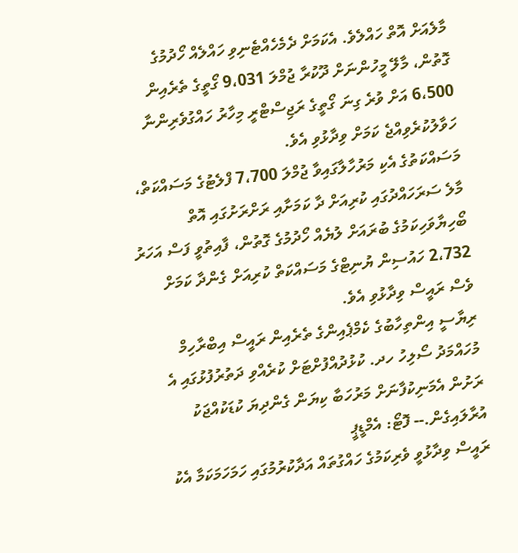މާލެއަށް އޮތް ހައްލެވެ. އެކަމަށް ދެމެހެއްޓެނިވި ހައްލެއް ހޯދުމުގެ ގޮތުން، މާލޭ މީހުންނަށް ދޫކުރާ ޖުމްލަ 9،031 ގޯތީގެ ތެރެއިން 6،500 އަށް ވުރެ ގިނަ ގޯތީގެ ރަޖިސްޓްރީ މިހާރު ހައްގުވެރިންނާ ހަވާލުކުރެވިއްޖެ ކަމަށް ވިދާޅުވި އެވެ.
މަސައްކަތުގެ އެކި މަރުހާލާގައިވާ ޖުމްލަ 7،700 ފްލެޓުގެ މަސައްކަތް، މާލެ ސަރަހައްދުގައި ކުރިއަށް ދާ ކަމަށާއި ރަށްރަށުގައި އޮތް ބޯހިޔާވަހިކަމުގެ ބުރައަށް ލުޔެއް ހޯދުމުގެ ގޮތުން، ފާއިތުވީ ފަސް އަހަރު 2،732 ހައުސިން ޔުނިޓްގެ މަސައްކަތް ކުރިއަށް ގެންދާ ކަމަށް ވެސް ރައީސް ވިދާޅުވި އެވެ.
ރިޔާސީ އިންތިހާބުގެ ކެމްޕެއިންގެ ތެރެއިން ރައީސް އިބްރާހިމް މުހައްމަދު ސޯލިހު ހދ. ކުޅުދުއްފުށްޓަށް ކުރެއްވި ދަތުރުފުޅުގައި އެ ރަށުން އެމަނިކުފާނަށް މަރުހަބާ ކިޔަން ގެންދިޔަ ކުޑަކުއްޖަކު އުރާލައިގެން.-- ފޮޓޯ: އެމްޑީޕީ
ރައީސް ވިދާޅުވީ ވެރިކަމުގެ ހައްގުތައް އަދާކުރުމުގައި ހަމަހަމަކަމާ އެކު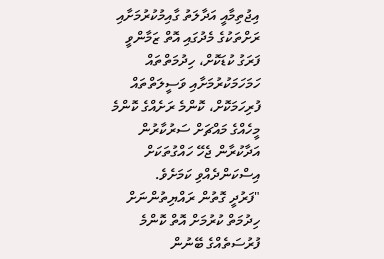އިޖުތިމާއީ އަދާލަތު ގާއިމުކުރުމަށާއި ރަށްތަކުގެ މެދުގައި އޮތް ޒަމާންވީ ފަރަގު ކުޑަކޮށް، ހިދުމަތްތައް ހަމަހަމަކުރުމަށާއި ވަސީލަތްތައް ފުރިހަމަކޮށް، ކޮންމެ ރަށެއްގެ ކޮންމެ މީހެއްގެ މައްޗަށް ސަރުކާރުން އަދާކުރާން ޖެހޭ ހައްގުތަކަށް އިސްކަންދެއްވި ކަމަށެވެ.
"ފަރުދީ ގޮތުން ރައްޔިތުންނަށް ހިދުމަތް ކުރުމަށް އޮތް ކޮންމެ ފުރުސަތެއްގެ ބޭނުން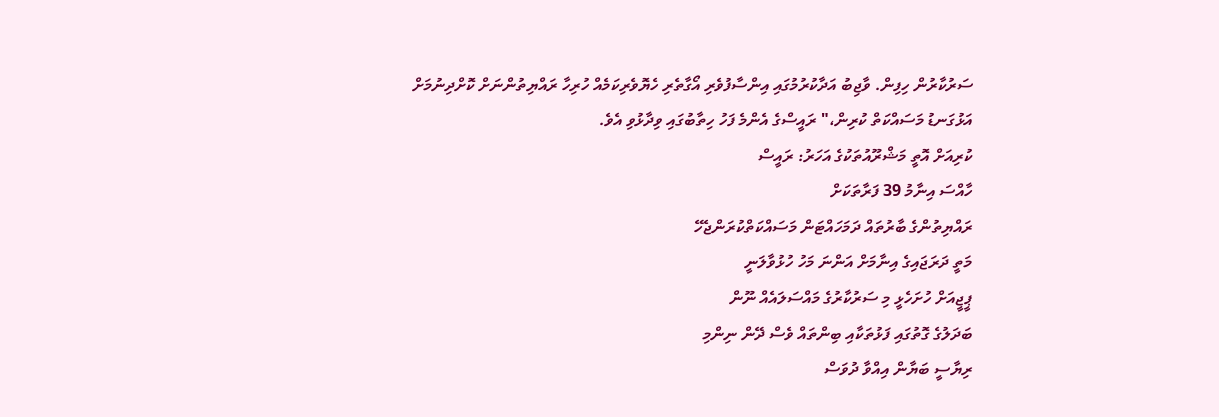ސަރުކާރުން ހިފިން. ވާޖިބު އަދާކުރުމުގައި އިންސާފުވެރި އޯގާތެރި ހެޔޮވެރިކަމެއް ހުރިހާ ރައްޔިތުންނަށް ކޮށްދިނުމަށް އަޅުގަނޑު މަސައްކަތް ކުރިން،" ރައީސްގެ އެންމެ ފަހު ހިތާބުގައި ވިދާޅުވި އެވެ.
ކުރިއަށް އޮތީ މަޝްރޫއުތަކުގެ އަހަރު: ރައީސް
ހާއްސަ އިނާމު 39 ފަރާތަކަށް
ރައްޔިތުންގެ ބާރުތައް ދަމަހައްޓަން މަސައްކަތްކުރަންޖެހޭ
މަތީ ދަރަޖައިގެ އިނާމަށް އަންނަ މަހު ހުޅުވާލަނީ
ޕީޖީއަށް ހުށަހެޅީ މި ސަރުކާރުގެ މައްސަލައެއް ނޫން
ބަދަލުގެ ގޮތުގައި ފަޅުތަކާއި ބިންތައް ވެސް ދޭން ނިންމި
ރިޔާސީ ބަޔާން އިއްވާ ދުވަސް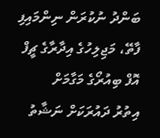ބަންދު ނުކުރަން ނިންމައިފި
ފާތޭ، މަޖިލިހުގެ އިދާރާގެ ޗީފް އޮފް ބިއުރޯގެ މަގާމަށް
އިތުރު ދައުރަކަށް ނަޝާތު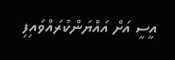އީސީ އަށް އައްޔަންކުރައްވައިފި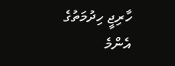ހާރިޖީ ހިދުމަތުގެ އެންމެ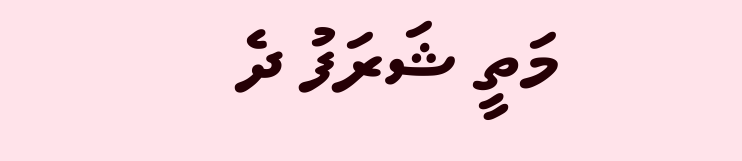މަތީ ޝަރަފު ދެ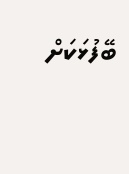ބޭފުޅަކަށް